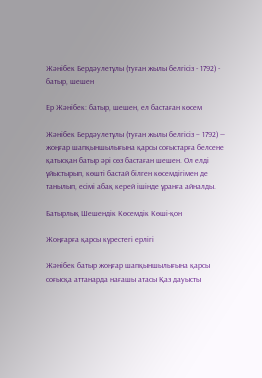Жәнібек Бердәулетұлы (туған жылы белгісіз - 1792) - батыр, шешен

Ер Жәнібек: батыр, шешен, ел бастаған көсем

Жәнібек Бердәулетұлы (туған жылы белгісіз – 1792) — жоңғар шапқыншылығына қарсы соғыстарға белсене қатысқан батыр әрі сөз бастаған шешен. Ол елді ұйыстырып, көшті бастай білген көсемдігімен де танылып, есімі абақ керей ішінде ұранға айналды.

Батырлық Шешендік Көсемдік Көші-қон

Жоңғарға қарсы күрестегі ерлігі

Жәнібек батыр жоңғар шапқыншылығына қарсы соғысқа аттанарда нағашы атасы Қаз дауысты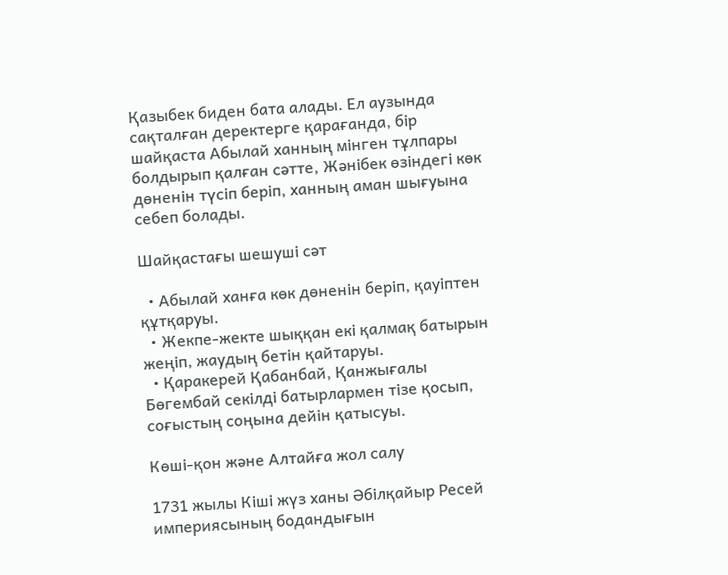Қазыбек биден бата алады. Ел аузында сақталған деректерге қарағанда, бір шайқаста Абылай ханның мінген тұлпары болдырып қалған сәтте, Жәнібек өзіндегі көк дөненін түсіп беріп, ханның аман шығуына себеп болады.

Шайқастағы шешуші сәт

  • Абылай ханға көк дөненін беріп, қауіптен құтқаруы.
  • Жекпе-жекте шыққан екі қалмақ батырын жеңіп, жаудың бетін қайтаруы.
  • Қаракерей Қабанбай, Қанжығалы Бөгембай секілді батырлармен тізе қосып, соғыстың соңына дейін қатысуы.

Көші-қон және Алтайға жол салу

1731 жылы Кіші жүз ханы Әбілқайыр Ресей империясының бодандығын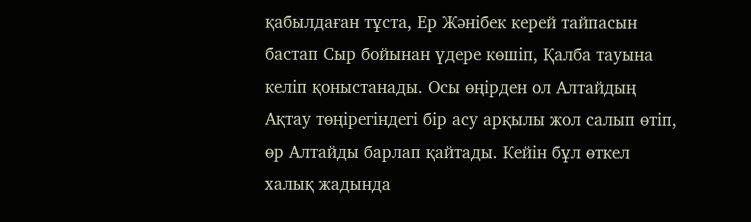қабылдаған тұста, Ер Жәнібек керей тайпасын бастап Сыр бойынан үдере көшіп, Қалба тауына келіп қоныстанады. Осы өңірден ол Алтайдың Ақтау төңірегіндегі бір асу арқылы жол салып өтіп, өр Алтайды барлап қайтады. Кейін бұл өткел халық жадында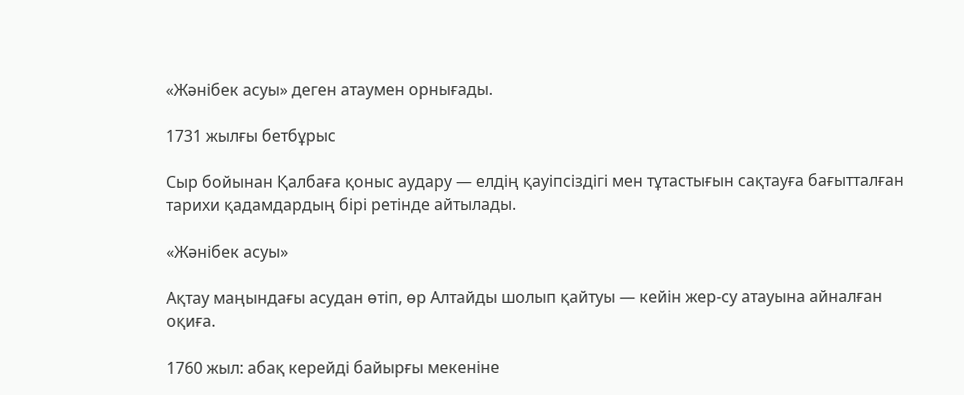«Жәнібек асуы» деген атаумен орнығады.

1731 жылғы бетбұрыс

Сыр бойынан Қалбаға қоныс аудару — елдің қауіпсіздігі мен тұтастығын сақтауға бағытталған тарихи қадамдардың бірі ретінде айтылады.

«Жәнібек асуы»

Ақтау маңындағы асудан өтіп, өр Алтайды шолып қайтуы — кейін жер-су атауына айналған оқиға.

1760 жыл: абақ керейді байырғы мекеніне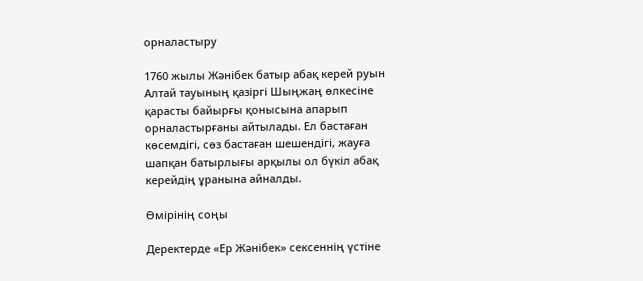орналастыру

1760 жылы Жәнібек батыр абақ керей руын Алтай тауының қазіргі Шыңжаң өлкесіне қарасты байырғы қонысына апарып орналастырғаны айтылады. Ел бастаған көсемдігі, сөз бастаған шешендігі, жауға шапқан батырлығы арқылы ол бүкіл абақ керейдің ұранына айналды.

Өмірінің соңы

Деректерде «Ер Жәнібек» сексеннің үстіне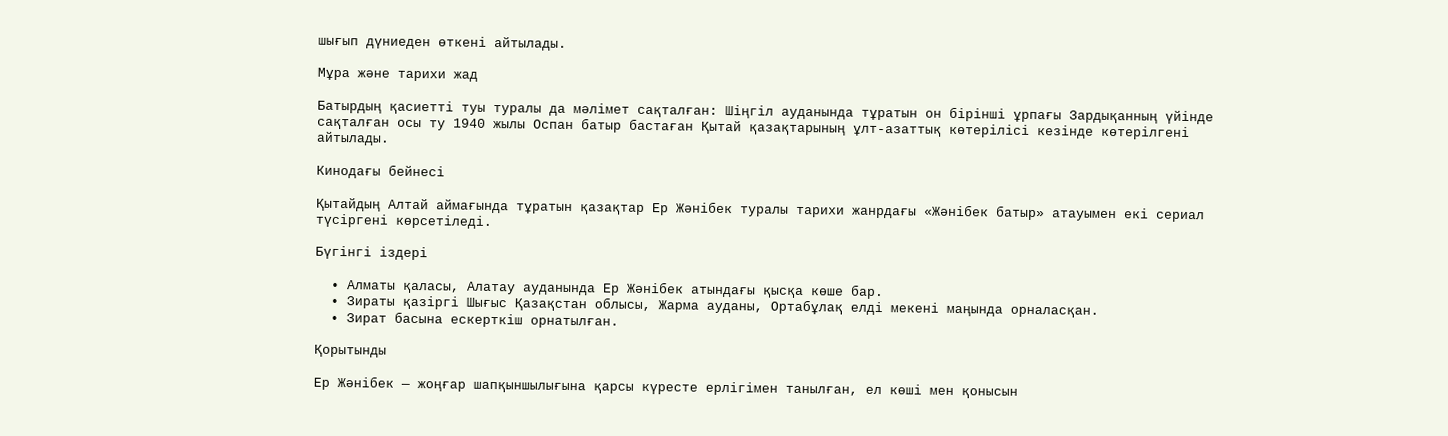шығып дүниеден өткені айтылады.

Мұра және тарихи жад

Батырдың қасиетті туы туралы да мәлімет сақталған: Шіңгіл ауданында тұратын он бірінші ұрпағы Зардықанның үйінде сақталған осы ту 1940 жылы Оспан батыр бастаған Қытай қазақтарының ұлт-азаттық көтерілісі кезінде көтерілгені айтылады.

Кинодағы бейнесі

Қытайдың Алтай аймағында тұратын қазақтар Ер Жәнібек туралы тарихи жанрдағы «Жәнібек батыр» атауымен екі сериал түсіргені көрсетіледі.

Бүгінгі іздері

  • Алматы қаласы, Алатау ауданында Ер Жәнібек атындағы қысқа көше бар.
  • Зираты қазіргі Шығыс Қазақстан облысы, Жарма ауданы, Ортабұлақ елді мекені маңында орналасқан.
  • Зират басына ескерткіш орнатылған.

Қорытынды

Ер Жәнібек — жоңғар шапқыншылығына қарсы күресте ерлігімен танылған, ел көші мен қонысын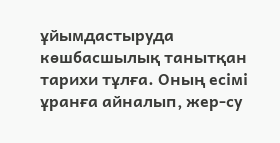ұйымдастыруда көшбасшылық танытқан тарихи тұлға. Оның есімі ұранға айналып, жер-су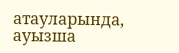атауларында, ауызша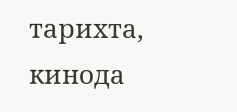тарихта, кинода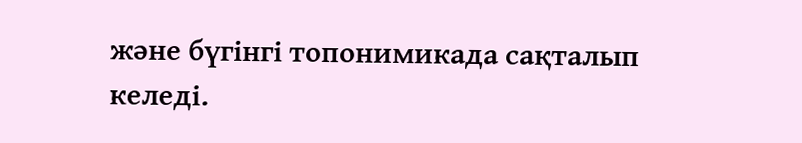және бүгінгі топонимикада сақталып келеді.